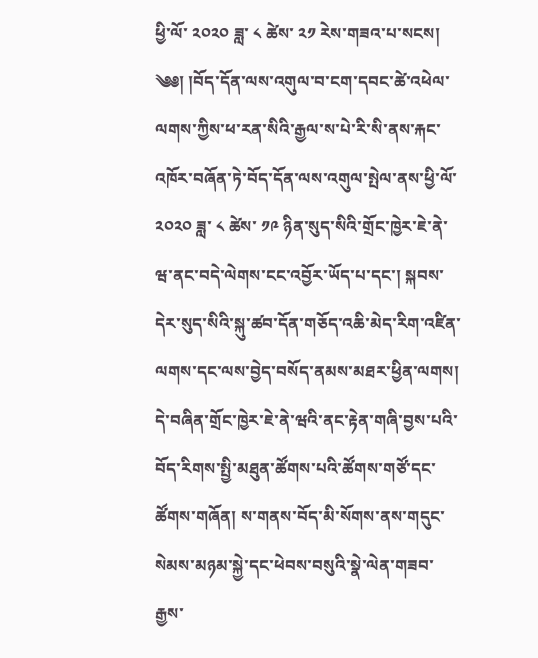ཕྱི་ལོ་ ༢༠༢༠ ཟླ་ ༨ ཚེས་ ༢༡ རེས་གཟའ་པ་སངས།
༄༅། །བོད་དོན་ལས་འགུལ་བ་ངག་དབང་ཚེ་འཕེལ་ལགས་ཀྱིས་ཕ་རན་སིའི་རྒྱལ་ས་པེ་རི་སི་ནས་རྐང་འཁོར་བཞོན་ཏེ་བོད་དོན་ལས་འགུལ་སྤེལ་ནས་ཕྱི་ལོ་ ༢༠༢༠ ཟླ་ ༨ ཚེས་ ༡༩ ཉིན་སུད་སིའི་གྲོང་ཁྱེར་ཇེ་ནེ་ཝ་ནང་བདེ་ལེགས་ངང་འབྱོར་ཡོད་པ་དང་། སྐབས་དེར་སུད་སིའི་སྐུ་ཚབ་དོན་གཅོད་འཆི་མེད་རིག་འཛིན་ལགས་དང་ལས་བྱེད་བསོད་ནམས་མཐར་ཕྱིན་ལགས། དེ་བཞིན་གྲོང་ཁྱེར་ཇེ་ནེ་ཝའི་ནང་རྟེན་གཞི་བྱས་པའི་བོད་རིགས་སྤྱི་མཐུན་ཚོགས་པའི་ཚོགས་གཙོ་དང་ཚོགས་གཞོན། ས་གནས་བོད་མི་སོགས་ནས་གདུང་སེམས་མཉམ་སྐྱེ་དང་ཕེབས་བསུའི་སྣེ་ལེན་གཟབ་རྒྱས་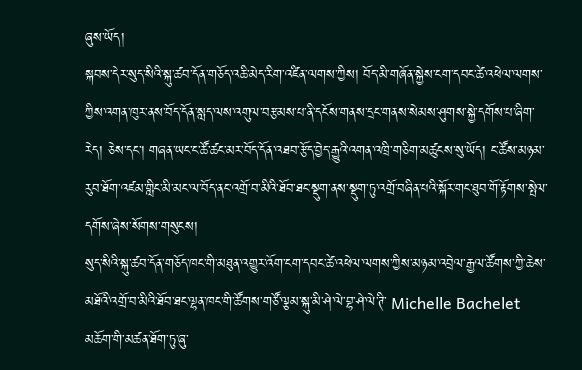ཞུས་ཡོད།
སྐབས་དེར་སུད་སིའི་སྐུ་ཚབ་དོན་གཅོད་འཆི་མེད་རིག་འཛིན་ལགས་ཀྱིས། བོད་མི་གཞོན་སྐྱེས་ངག་དབང་ཚེ་འཕེལ་ལགས་ཀྱིས་འགན་ཁུར་ནས་བོད་དོན་སླད་ལས་འགུལ་བརྩམས་པ་ནི་དངོས་གནས་དྲང་གནས་སེམས་ཤུགས་སྐྱེ་དགོས་པ་ཞིག་རེད། ཅེས་དང་། གཞན་ཡང་ང་ཚོ་ཚང་མར་བོད་དོན་འཐབ་རྩོད་བྱེད་རྒྱུའི་འགན་འཁྲི་གཅིག་མཚུངས་སུ་ཡོད། ང་ཚོས་མཉམ་རུབ་ཐོག་འཛམ་གླིང་མི་མང་ལ་བོད་ནང་འགྲོ་བ་མིའི་ཐོབ་ཐང་སྡུག་ནས་སྡུག་ཏུ་འགྲོ་བཞིན་པའི་སྐོར་གང་ཐུབ་གོ་རྟོགས་སྤེལ་དགོས་ཞེས་སོགས་གསུངས།
སུད་སིའི་སྐུ་ཚབ་དོན་གཅོད་ཁང་གི་མཐུན་འགྱུར་འོག་ངག་དབང་ཚེ་འཕེལ་ལགས་ཀྱིས་མཉམ་འབྲེལ་རྒྱལ་ཚོགས་ཀྱི་ཆེས་མཐོའི་འགྲོ་བ་མིའི་ཐོབ་ཐང་ལྷན་ཁང་གི་ཚོགས་གཙོ་ལྕམ་སྐུ་མི་ཤེ་ལེ་བྷ་ཤེ་ལེ་ཊི་ Michelle Bachelet མཆོག་གི་མཚན་ཐོག་ཏུ་ཞུ་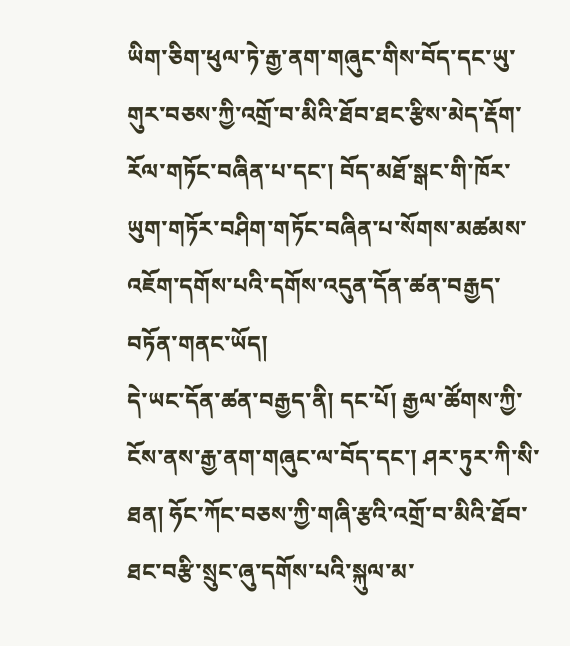ཡིག་ཅིག་ཕུལ་ཏེ་རྒྱ་ནག་གཞུང་གིས་བོད་དང་ཡུ་གུར་བཅས་ཀྱི་འགྲོ་བ་མིའི་ཐོབ་ཐང་རྩིས་མེད་རྡོག་རོལ་གཏོང་བཞིན་པ་དང་། བོད་མཐོ་སྒང་གི་ཁོར་ཡུག་གཏོར་བཤིག་གཏོང་བཞིན་པ་སོགས་མཚམས་འཇོག་དགོས་པའི་དགོས་འདུན་དོན་ཚན་བརྒྱད་བཏོན་གནང་ཡོད།
དེ་ཡང་དོན་ཚན་བརྒྱད་ནི། དང་པོ། རྒྱལ་ཚོགས་ཀྱི་ངོས་ནས་རྒྱ་ནག་གཞུང་ལ་བོད་དང་། ཤར་ཏུར་ཀི་སི་ཐན། ཧོང་ཀོང་བཅས་ཀྱི་གཞི་རྩའི་འགྲོ་བ་མིའི་ཐོབ་ཐང་བརྩི་སྲུང་ཞུ་དགོས་པའི་སྐུལ་མ་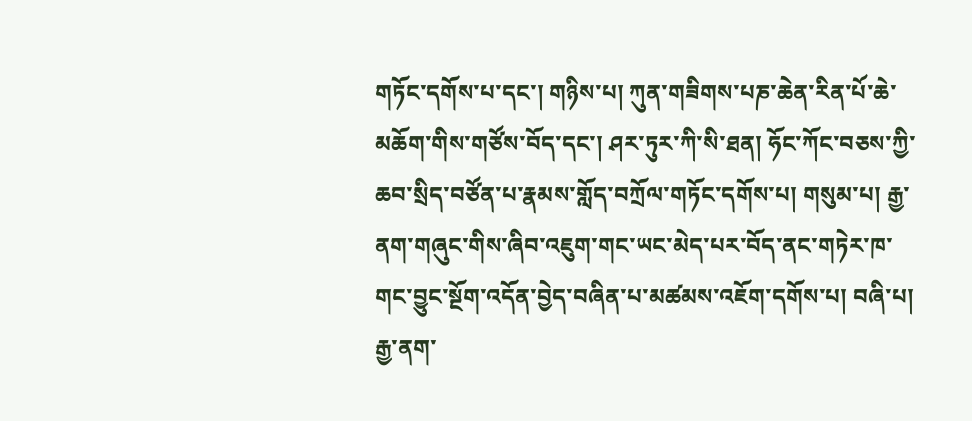གཏོང་དགོས་པ་དང་། གཉིས་པ། ཀུན་གཟིགས་པཎ་ཆེན་རིན་པོ་ཆེ་མཆོག་གིས་གཙོས་བོད་དང་། ཤར་ཏུར་ཀི་སི་ཐན། ཧོང་ཀོང་བཅས་ཀྱི་ཆབ་སྲིད་བཙོན་པ་རྣམས་གློད་བཀྲོལ་གཏོང་དགོས་པ། གསུམ་པ། རྒྱ་ནག་གཞུང་གིས་ཞིབ་འཇུག་གང་ཡང་མེད་པར་བོད་ནང་གཏེར་ཁ་གང་བྱུང་སྔོག་འདོན་བྱེད་བཞིན་པ་མཚམས་འཇོག་དགོས་པ། བཞི་པ། རྒྱ་ནག་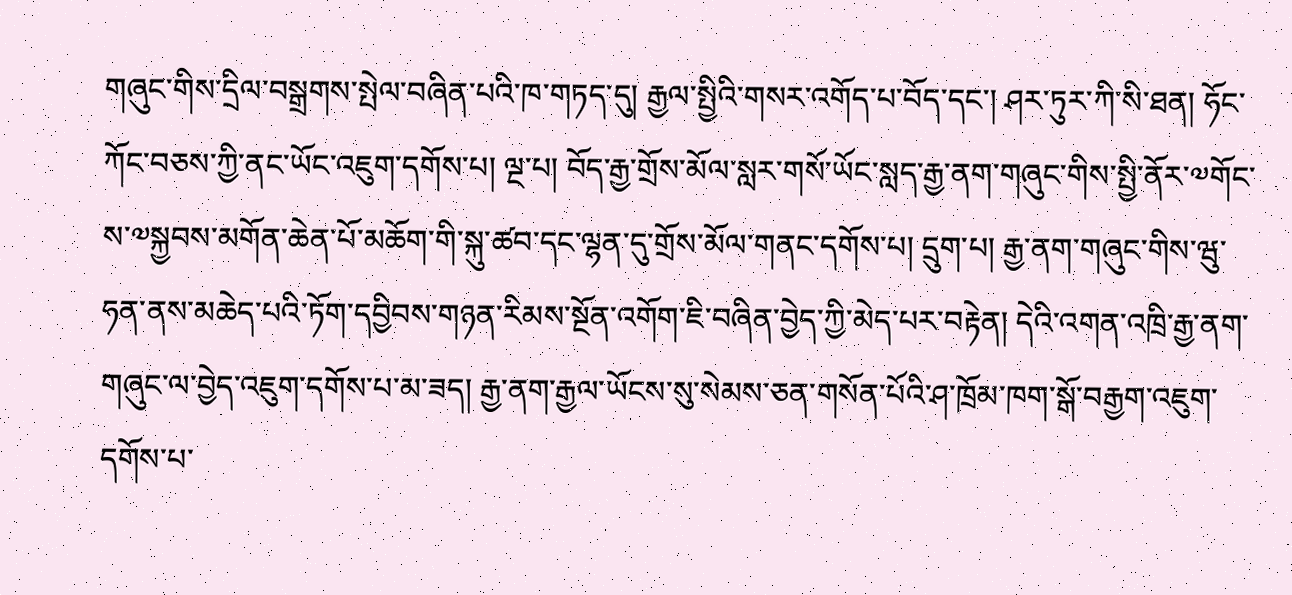གཞུང་གིས་དྲིལ་བསྒྲགས་སྤེལ་བཞིན་པའི་ཁ་གཏད་དུ། རྒྱལ་སྤྱིའི་གསར་འགོད་པ་བོད་དང་། ཤར་ཏུར་ཀི་སི་ཐན། ཧོང་ཀོང་བཅས་ཀྱི་ནང་ཡོང་འཇུག་དགོས་པ། ལྔ་པ། བོད་རྒྱ་གྲོས་མོལ་སླར་གསོ་ཡོང་སླད་རྒྱ་ནག་གཞུང་གིས་སྤྱི་ནོར་༧གོང་ས་༧སྐྱབས་མགོན་ཆེན་པོ་མཆོག་གི་སྐུ་ཚབ་དང་ལྷན་དུ་གྲོས་མོལ་གནང་དགོས་པ། དྲུག་པ། རྒྱ་ནག་གཞུང་གིས་ཝུ་ཧན་ནས་མཆེད་པའི་ཏོག་དབྱིབས་གཉན་རིམས་སྔོན་འགོག་ཇི་བཞིན་བྱེད་ཀྱི་མེད་པར་བརྟེན། དེའི་འགན་འཁྲི་རྒྱ་ནག་གཞུང་ལ་བྱེད་འཇུག་དགོས་པ་མ་ཟད། རྒྱ་ནག་རྒྱལ་ཡོངས་སུ་སེམས་ཅན་གསོན་པོའི་ཤ་ཁྲོམ་ཁག་སྒོ་བརྒྱག་འཇུག་དགོས་པ་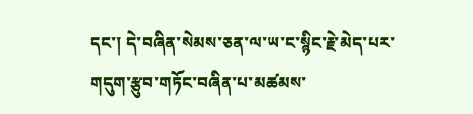དང་། དེ་བཞིན་སེམས་ཅན་ལ་ཡ་ང་སྙིང་རྗེ་མེད་པར་གདུག་རྩུབ་གཏོང་བཞིན་པ་མཚམས་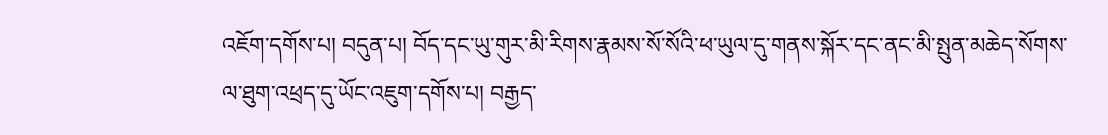འཇོག་དགོས་པ། བདུན་པ། བོད་དང་ཡུ་གུར་མི་རིགས་རྣམས་སོ་སོའི་ཕ་ཡུལ་དུ་གནས་སྐོར་དང་ནང་མི་སྤུན་མཆེད་སོགས་ལ་ཐུག་འཕྲད་དུ་ཡོང་འཇུག་དགོས་པ། བརྒྱད་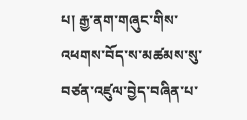པ། རྒྱ་ནག་གཞུང་གིས་འཕགས་བོད་ས་མཚམས་སུ་བཙན་འཛུལ་བྱེད་བཞིན་པ་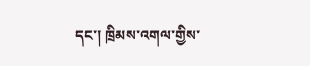དང་། ཁྲིམས་འགལ་གྱིས་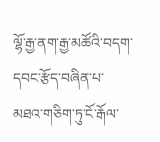ལྷོ་རྒྱ་ནག་རྒྱ་མཚོའི་བདག་དབང་རྩོད་བཞིན་པ་མཐའ་གཅིག་ཏུ་ངོ་རྒོལ་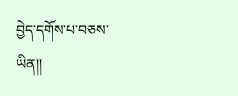བྱེད་དགོས་པ་བཅས་ཡིན།།